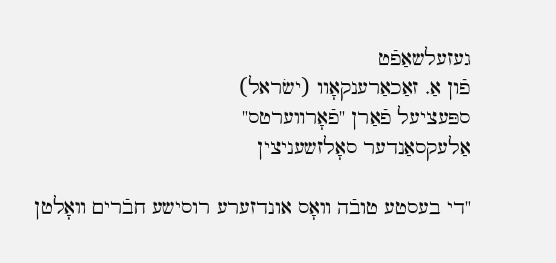געזעלשאַפֿט
פֿון אַ. זאַכאַרענקאָוו (ישׂראל)
ספּעציעל פֿאַרן "פֿאָרװערטס"
אַלעקסאַנדער סאָלזשעניצין

"די בעסטע טובֿה װאָס אונדזערע רוסישע חבֿרים װאָלטן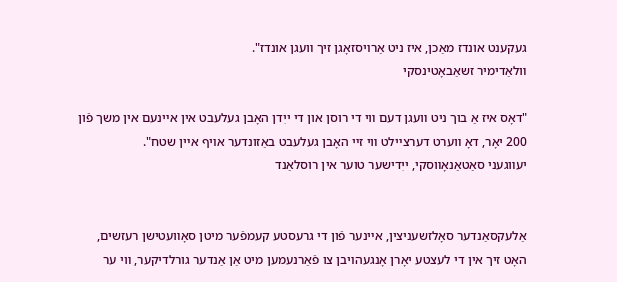געקענט אונדז מאַכן, איז ניט אַרױסזאָגן זיך װעגן אונדז".
װלאַדימיר זשאַבאָטינסקי

"דאָס איז אַ בוך ניט װעגן דעם װי די רוסן און די ייִדן האָבן געלעבט אין אײנעם אין משך פֿון 200 יאָר, דאָ װערט דערצײלט װי זײ האָבן געלעבט באַזונדער אױף אײן שטח".
יעװגעני סאַטאַנאָװסקי, ייִדישער טוער אין רוסלאַנד


אַלעקסאַנדער סאָלזשעניצין, אײנער פֿון די גרעסטע קעמפֿער מיטן סאָװעטישן רעזשים, האָט זיך אין די לעצטע יאָרן אָנגעהױבן צו פֿאַרנעמען מיט אַן אַנדער גורלדיקער, װי ער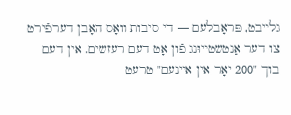גלײבט, פּראָבלעם — די סיבות װאָס האָבן דערפֿירט צו דער אַנטשטײוּנג פֿון אָט דעם רעזשים. אין דעם בוך "200 יאָר אין אײנעם" טרעט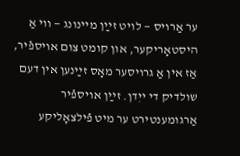ער אַרױס — לויט זײַן מיינונג — װי אַ היסטאָריקער, און קומט צום אױספֿיר, אַז אין אַ גרױסער מאָס זײַנען אין דעם שולדיק די ייִדן. זײַן אױספֿיר אַרגומענטירט ער מיט פֿילצאָליקע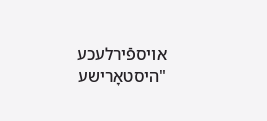אױספֿירלעכע "היסטאָרישע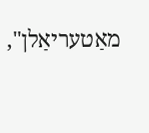מאַטעריאַלן",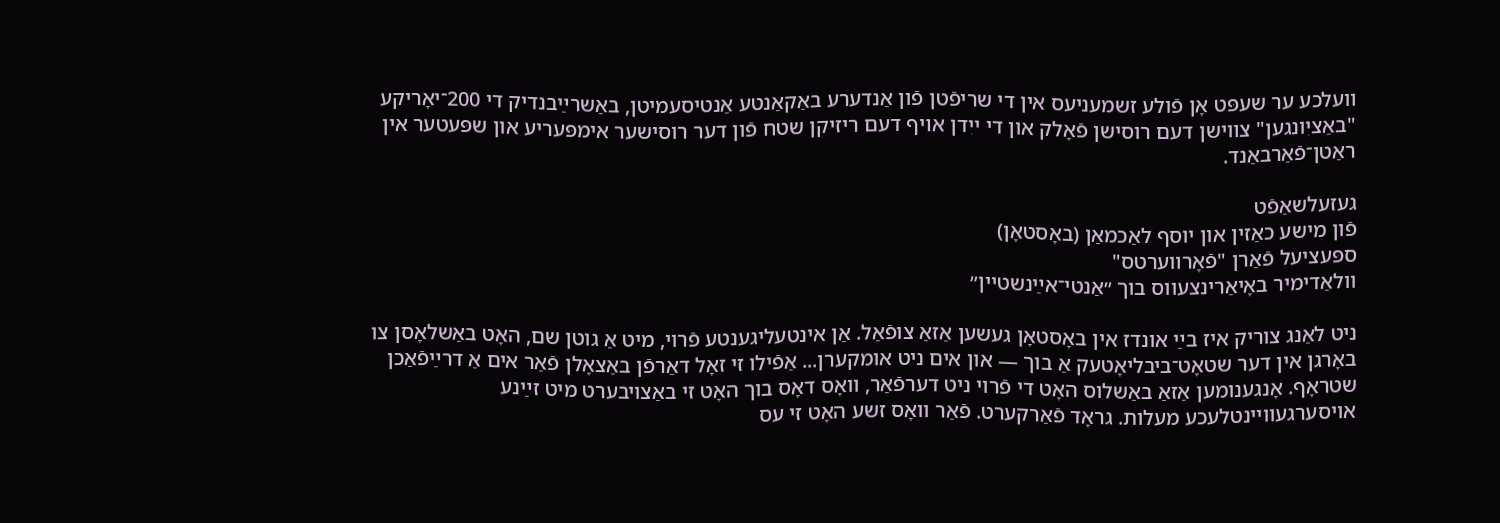װעלכע ער שעפּט אָן פֿולע זשמעניעס אין די שריפֿטן פֿון אַנדערע באַקאַנטע אַנטיסעמיטן, באַשרײַבנדיק די 200־יאָריקע "באַציִונגען" צװישן דעם רוסישן פֿאָלק און די ייִדן אױף דעם ריזיקן שטח פֿון דער רוסישער אימפּעריע און שפּעטער אין ראַטן־פֿאַרבאַנד.

געזעלשאַפֿט
פֿון מישע כאַזין און יוסף לאַכמאַן (באָסטאָן)
ספּעציעל פֿאַרן "פֿאָרװערטס"
וולאַדימיר באָיאַרינצעווס בוך ״אַנטי־אײַנשטיין״

ניט לאַנג צוריק איז בײַ אונדז אין באָסטאָן געשען אַזאַ צופֿאַל. אַן אינטעליגענטע פֿרוי, מיט אַ גוטן שם, האָט באַשלאָסן צו באָרגן אין דער שטאָט־ביבליאָטעק אַ בוך — און אים ניט אומקערן... אַפֿילו זי זאָל דאַרפֿן באַצאָלן פֿאַר אים אַ דרײַפֿאַכן שטראָף. אָנגענומען אַזאַ באַשלוס האָט די פֿרוי ניט דערפֿאַר, וואָס דאָס בוך האָט זי באַצויבערט מיט זײַנע אויסערגעוויינטלעכע מעלות. גראָד פֿאַרקערט. פֿאַר וואָס זשע האָט זי עס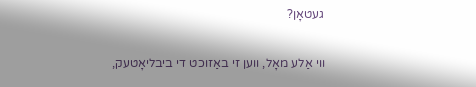געטאָן?

ווי אַלע מאָל, ווען זי באַזוכט די ביבליאָטעק,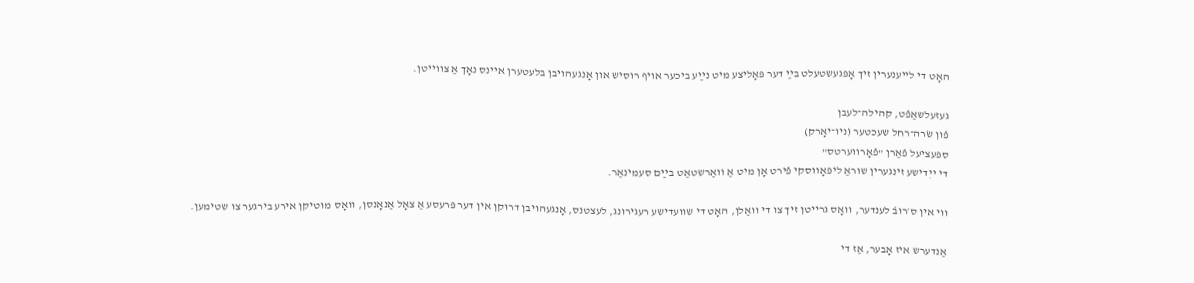האָט די לייענערין זיך אָפּגעשטעלט בײַ דער פּאָליצע מיט נײַע ביכער אויף רוסיש און אָנגעהויבן בלעטערן איינס נאָך אַ צווייטן.

געזעלשאַפֿט, קהילה־לעבן
פֿון שׂרה־רחל שעכטער (ניו־יאָרק)
ספּעציעל פֿאַרן "פֿאָרװערטס"
די ייִדישע זינגערין שוראַ ליפּאָווסקי פֿירט אָן מיט אַ וואַרשטאַט בײַם סעמינאַר.

ווי אין ס׳רובֿ לענדער, וואָס גרייטן זיך צו די וואַלן, האָט די שוועדישע רעגירונג, לעצטנס, אָנגעהויבן דרוקן אין דער פּרעסע אַ צאָל אַנאָנסן, וואָס מוטיקן אירע בירגער צו שטימען.

אַנדערש איז אָבער, אַז די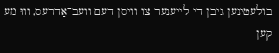בולעטינען גיבן די לייענער צו וויסן דעם וועב־אַדרעס, וווּ מע קען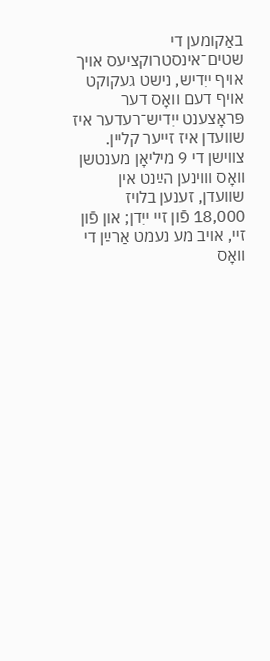באַקומען די שטים־אינסטרוקציעס אויך אויף ייִדיש, נישט געקוקט אויף דעם וואָס דער פּראָצענט ייִדיש־רעדער איז שוועדן איז זייער קליין. צווישן די 9 מיליאָן מענטשן וואָס וווינען הײַנט אין שוועדן, זענען בלויז 18,000 פֿון זיי ייִדן; און פֿון זיי, אויב מע נעמט אַרײַן די וואָס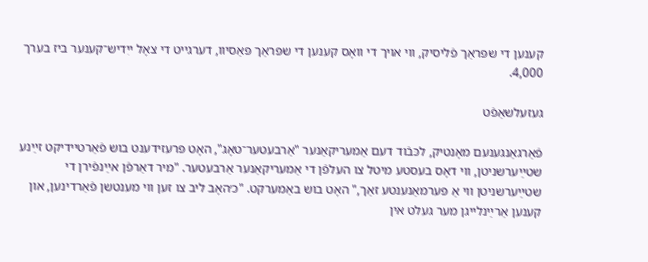קענען די שפּראַך פֿליסיק, ווי אויך די וואָס קענען די שפּראַך פּאַסיוו, דערגייט די צאָל ייִדיש־קענער ביז בערך 4,000.

געזעלשאַפֿט

פֿאַרגאַנגענעם מאָנטיק, לכּבֿוד דעם אַמעריקאַנער "אַרבעטער־טאָג", האָט פּרעזידענט בוש פֿאַרטיידיקט זײַנע שטײַערשניטן, ווי דאָס בעסטע מיטל צו העלפֿן די אַמעריקאַנער אַרבעטער. "מיר דאַרפֿן אײַנפֿירן די שטײַערשניטן ווי אַ פּערמאַנענטע זאַך," האָט בוש באַמערקט. "כ׳האָב ליב צו זען ווי מענטשן פֿאַרדינען, און קענען אַרײַנלייגן מער געלט אין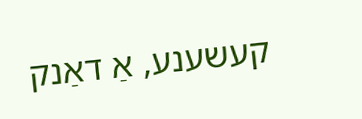קעשענע, אַ דאַנק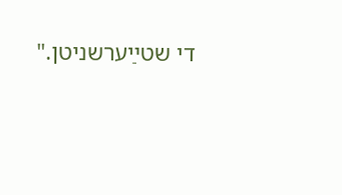די שטײַערשניטן."